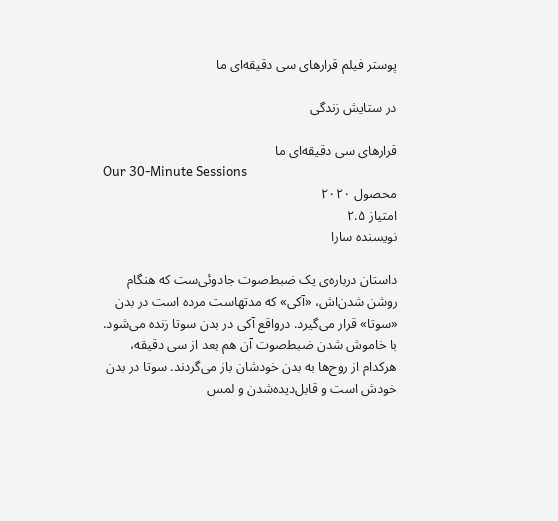پوستر فیلم قرارهای سی دقیقه‌ای ما

در ستایش زندگی

قرارهای سی دقیقه‌ای ما
Our 30-Minute Sessions
محصول ۲۰۲۰
امتیاز ۲.۵
نویسنده سارا

داستان درباره‌ی یک ضبط‌صوت جادوئی‌ست که هنگام روشن شدن‌‌اش، «آکی» که مدتهاست مرده است در بدن «سوتا» قرار می‌گیرد. درواقع آکی در بدن سوتا زنده می‌شود. با خاموش شدن ضبط‌صوت آن هم بعد از سی دقیقه، هرکدام از روح‌ها به بدن خودشان باز می‌گردند. سوتا در بدن خودش است و قابل‌دیده‌شدن و لمس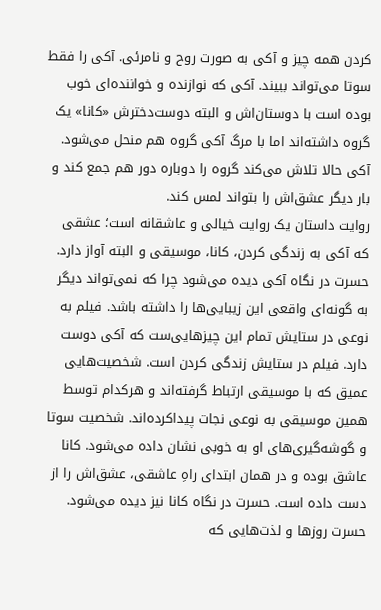کردن همه چیز و آکی به صورت روح و نامرئی. آکی را فقط سوتا می‌تواند ببیند. آکی که نوازنده و خواننده‌ای خوب بوده است با دوستان‌اش و البته دوست‌دخترش «کانا» یک گروه داشته‌اند اما با مرگ آکی گروه هم منحل می‌شود. آکی حالا تلاش می‌کند گروه را دوباره دور هم جمع کند و بار دیگر عشق‌اش را بتواند لمس کند.
روایت داستان یک روایت خیالی و عاشقانه است؛ عشقی که آکی به زندگی کردن، کانا، موسیقی و البته آواز دارد. حسرت در نگاه آکی دیده می‌شود چرا که نمی‌تواند دیگر به گونه‌ای واقعی این زیبایی‌ها را داشته باشد. فیلم به نوعی در ستایش تمام این چیزهایی‌ست که آکی دوست دارد. فیلم در ستایش زندگی کردن است. شخصیت‌هایی عمیق که با موسیقی ارتباط گرفته‌اند و هرکدام توسط همین موسیقی به نوعی نجات پیداکرده‌اند. شخصیت سوتا و گوشه‌گیری‌های او به خوبی نشان داده می‌شود. کانا عاشق بوده و در همان ابتدای راهِ عاشقی، عشق‌اش را از دست داده است. حسرت در نگاه کانا نیز دیده می‌شود. حسرت روزها و لذت‌هایی که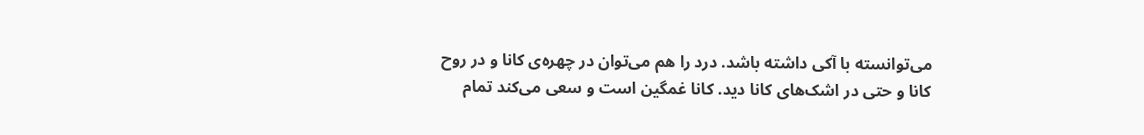می‌توانسته با آکی داشته باشد. درد را هم می‌توان در چهره‌ی کانا و در روح کانا و حتی در اشک‌های کانا دید. کانا غمگین است و سعی می‌کند تمام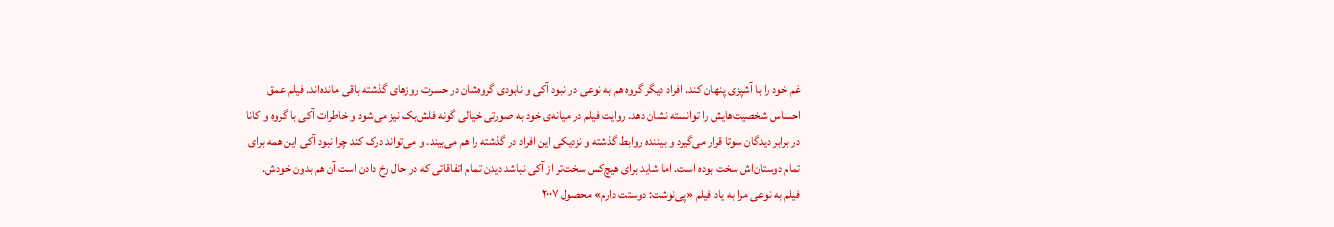غم خود را با آشپزی پنهان کند. افراد دیگر گروه هم به نوعی در نبود آکی و نابودی گروه‌شان در حسرت روزهای گذشته باقی مانده‌اند. فیلم عمق احساس شخصیت‌هایش را توانسته نشان دهد. روایت فیلم در میانه‌ی خود به صورتی خیالی گونه فلش‌بک نیز می‌شود و خاطرات آکی با گروه و کانا در برابر دیدگان سوتا قرار می‌گیرد و بیننده روابط گذشته و نزدیکی این افراد در گذشته را هم می‌بیند. و می‌تواند درک کند چرا نبود آکی این همه برای تمام دوستان‌اش سخت بوده است. اما شاید برای هیچ‌کس سخت‌تر از آکی نباشد دیدن تمام اتفاقاتی که در حال رخ دادن است آن هم بدون خودش.
فیلم به نوعی مرا به یاد فیلم «پی‌نوشت: دوستت دارم» محصول ۲۰۰۷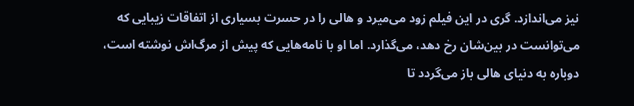نیز می‌اندازد. گری در این فیلم زود می‌میرد و هالی را در حسرت بسیاری از اتفاقات زیبایی که می‌توانست در بین‌شان رخ دهد، می‌گذارد. اما او با نامه‌هایی که پیش از مرگ‌اش نوشته است، دوباره به دنیای هالی باز می‌گردد تا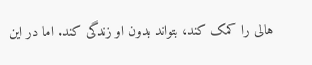هالی را کمک کند، بتواند بدون او زندگی کند. اما در این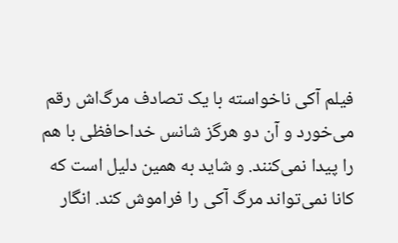فیلم آکی ناخواسته با یک تصادف مرگ‌اش رقم می‌خورد و آن دو هرگز شانس خداحافظی با هم را پیدا نمی‌کنند. و شاید به همین دلیل است که کانا نمی‌تواند مرگ آکی را فراموش کند. انگار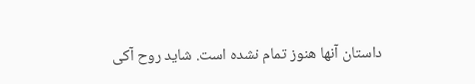داستان آنها هنوز تمام نشده است. شاید روح آکی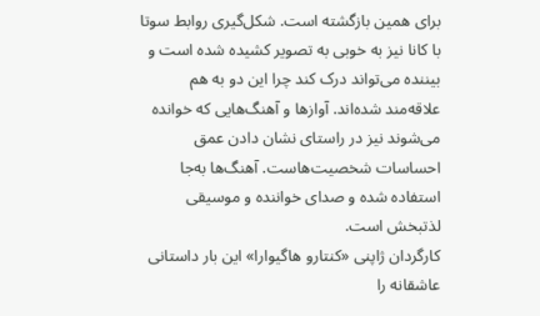برای همین بازگشته است. شکل‌گیری روابط سوتا با کانا نیز به خوبی به تصویر کشیده شده است و بیننده می‌تواند درک کند چرا این دو به هم علاقه‌مند شده‌اند. آوازها و آهنگ‌هایی که خوانده می‌شوند نیز در راستای نشان دادن عمق احساسات شخصیت‌هاست. آهنگ‌ها به‌جا استفاده شده و صدای خواننده و موسیقی لذتبخش است.
کارگردان ژاپنی «کنتارو هاگیوارا» این بار داستانی عاشقانه را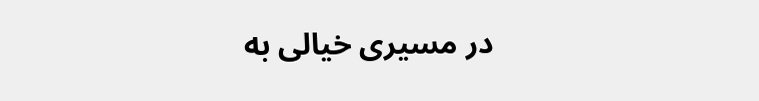در مسیری خیالی به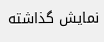نمایش گذاشته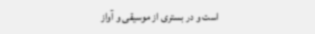است و در بستری از موسیقی و آواز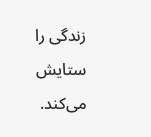زندگی را ستایش می‌کند.